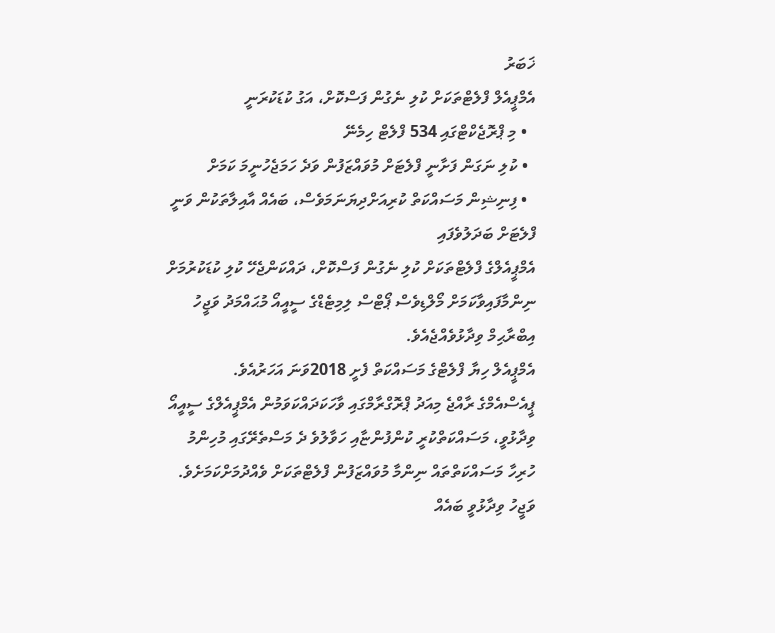ޚަބަރު
އެމްޕީއެލް ފްލެޓްތަކަށް ކުލި ނެގުން ފަސްކޮށް، އަގު ކުޑަކުރަނީ
  • މި ޕްރޮޖެކްޓްގައި 534 ފްލެޓް ހިމެނޭ
  • ކުލި ނަގަން ފަށާނީ ފްލެޓަށް މުވައްޒަފުން ވަދެ ހަމަޖެހުނީމަ ކަމަށް
  • ފިނިޝިން މަސައްކަތް ކުރިއަށްދިޔަނަމަވެސް، ބައެއް އާއިލާތަކުން ވަނީ ފްލެޓަށް ބަދަލުވެފައި
އެމްޕީއެލްގެ ފްލެޓްތަކަށް ކުލި ނެގުން ފަސްކޮށް، ދައްކަންޖެހޭ ކުލި ކުޑަކުރުމަށް ނިންމާފައިވާކަމަށް މޯލްޑިވެސް ޕޯޓްސް ލިމިޓެޑްގެ ސީއީއޯ މުޙައްމަދު ވަޖީހު އިބްރާޙިމް ވިދާޅުވެއްޖެއެވެ.
އެމްޕީއެލް ހިޔާ ފްލެޓްގެ މަސައްކަތް ފެށީ 2018ވަނަ އަހަރުއެވެ.
ޕީއެސްއެމްގެ ރާއްޖެ މިއަދު ޕްރޮގްރާމްގައި ވާހަކަދައްކަވަމުން އެމްޕީއެލްގެ ސީއީއޯ ވިދާޅުވީ، މަސައްކަތްކުރީ ކުންފުންޏާއި ހަވާލުވެ ދެ މަސްތެރޭގައި މުހިންމު ހުރިހާ މަސައްކަތްތައް ނިންމާ މުވައްޒަފުން ފްލެޓްތަކަށް ވެއްދުމަށްކަމަށެވެ. ވަޖީހު ވިދާޅުވީ ބައެއް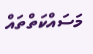މަސައްކަތްތައް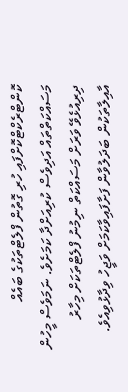ކޮންޓްރެކްޓްކޮށްފައި ހުރި ގޮތުން ފްލެޓްތަކުގެ ބައެއް މަސައްކަތްތައް އަދިވެސް ކުރިއަށްދާ ކަމަށެވެ. ނަމަވެސް މީހުން ދިރިއުޅެވޭ ވަރަށް މަސައްކަތް ނިމުނު ފްލެޓްތަކަށް މިހާރު އާއިލާތަކުން ބަދަލުވާން ފަށާފައިވާކަމަށް ވަޖީހު ވިދާޅުވިއެވެ.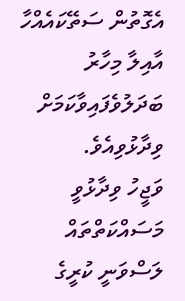އެގޮތުން ސަތޭކައެއްހާ އާއިލާ މިހާރު ބަދަލުވެފައިވާކަމަށް ވިދާޅުވިއެވެ.
ވަޖީހު ވިދާޅުވީ މަސައްކަތްތައް ލަސްވަނީ ކުރީގެ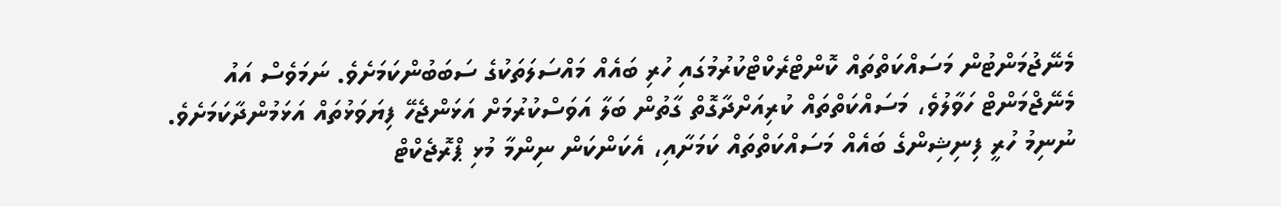މެނޭޖުމަންޓުން މަސައްކަތްތައް ކޮންޓްރެކްޓްކުރުމުގައި ހުރި ބައެއް މައްސަލަތަކުގެ ސަބަބުންކަމަށެވެ. ނަމަވެސް އައު މެނޭޖްމަންޓް ހަވާލުވެ، މަސައްކަތްތައް ކުރިއަށްދާގޮތް ގާތުން ބަލާ އަވަސްކުރުމަށް އަޅަންޖެހޭ ފިޔަވަޅުތައް އަޅަމުންދާކަމަށެވެ. ނުނިމު ހުރީ ފިނިޝިންގެ ބައެއް މަސައްކަތްތައް ކަމަށާއި، އެކަންކަން ނިންމާ މުޅި ޕްރޮޖެކްޓް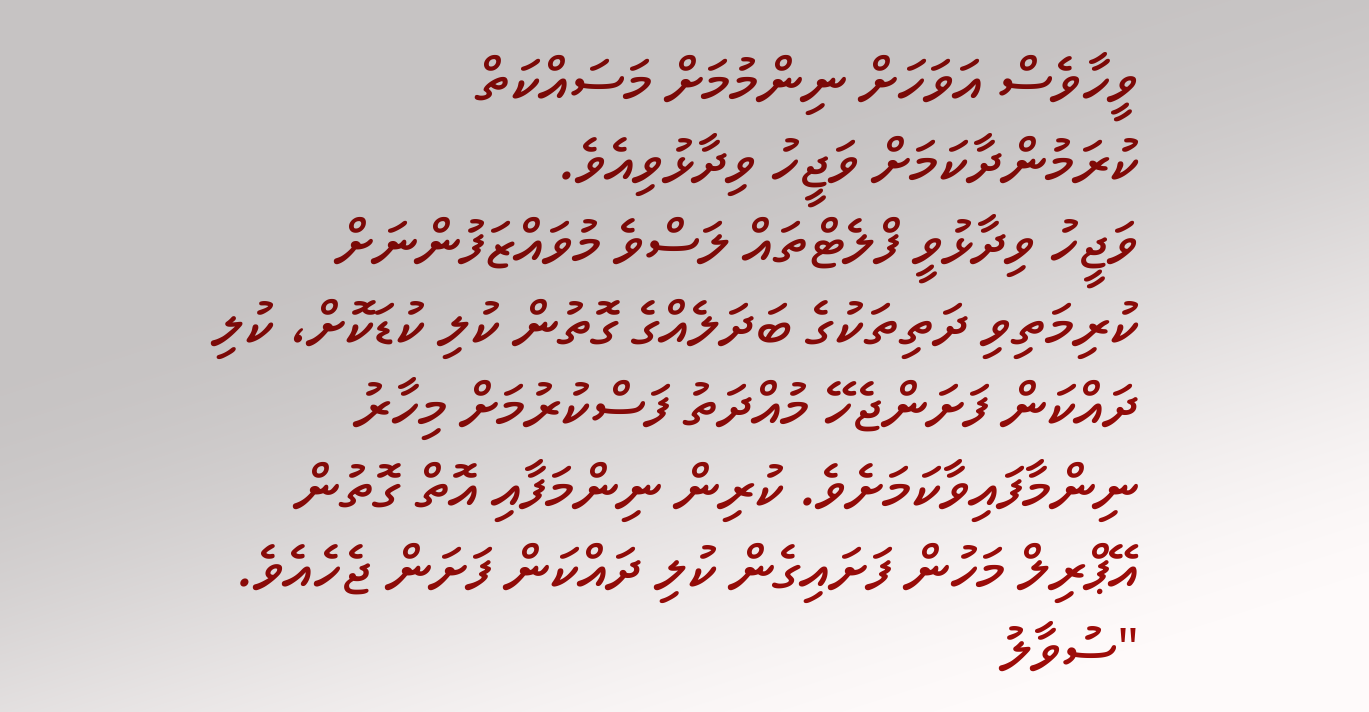ވީހާވެސް އަވަހަށް ނިންމުމަށް މަސައްކަތް ކުރަމުންދާކަމަށް ވަޖީހު ވިދާޅުވިއެވެ.
ވަޖީހު ވިދާޅުވީ ފްލެޓްތައް ލަސްވެ މުވައްޒަފުންނަށް ކުރިމަތިވި ދަތިތަކުގެ ބަދަލެއްގެ ގޮތުން ކުލި ކުޑަކޮށް، ކުލި ދައްކަން ފަށަންޖެހޭ މުއްދަތު ފަސްކުރުމަށް މިހާރު ނިންމާފައިވާކަމަށެވެ. ކުރިން ނިންމަފާއި އޮތް ގޮތުން އޭޕްރިލް މަހުން ފަށައިގެން ކުލި ދައްކަން ފަށަން ޖެހެއެވެ.
"ސުވާލު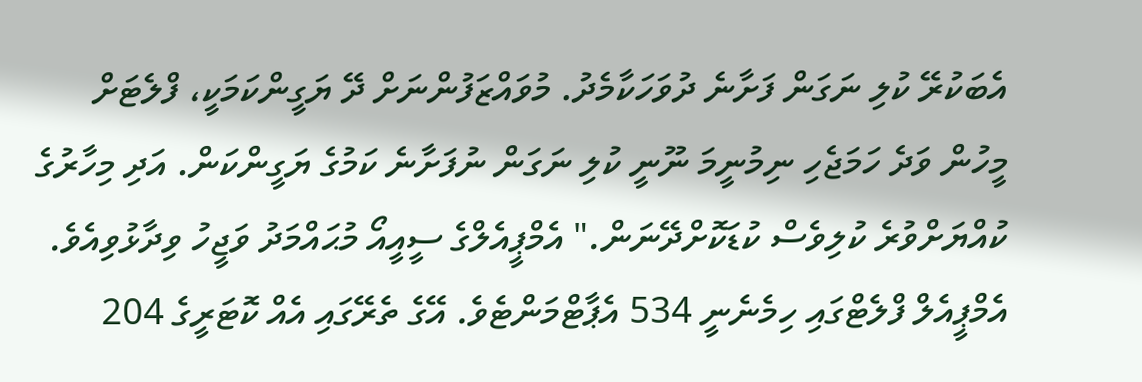އެބަކުރޭ ކުލި ނަގަން ފަށާނެ ދުވަހަކާމެދު. މުވައްޒަފުންނަށް ދޭ ޔަގީންކަމަކީ، ފްލެޓަށް މީހުން ވަދެ ހަމަޖެހި ނިމުނީމަ ނޫނީ ކުލި ނަގަން ނުފަށާނެ ކަމުގެ ޔަގީންކަން. އަދި މިހާރުގެ ކުއްޔަށްވުރެ ކުލިވެސް ކުޑަކޮށްދޭނަން." އެމްޕީއެލްގެ ސީއީއޯ މުޙައްމަދު ވަޖީހު ވިދާޅުވިއެވެ.
އެމްޕީއެލް ފްލެޓްގައި ހިމެނެނީ 534 އެޕާޓްމަންޓެވެ. އޭގެ ތެރޭގައި އެއް ކޮޓަރީގެ 204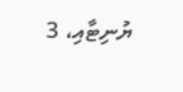ޔުނިޓާއި، 3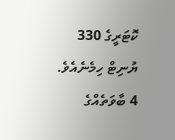ކޮޓަރީގެ 330 ޔުނިޓް ހިމެނެއެވެ. 4 ބާވަތެއްގެ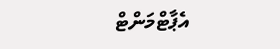އެޕާޓްމަންޓް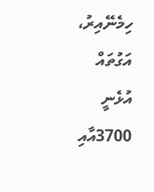ހިމެނޭއިރު، އަގުތައް އުޅެނީ 3700އާއި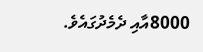8000އާއި ދެމެދުގައެވެ.